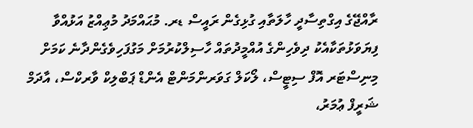ރާއްޖޭގެ އިގްތިސާދީ ހާލަތާއި ގުޅިގެން ރައީސް ޑރ. މުޙައްމަދު މުޢިއްޒު އަޅުއްވާ ފިޔަވަޅުތަކާއެކު ދިވެހިންގެ އުއްމީދުތައް ހާސިލްކުރުމަށް މަގުފަހިވެގެންދާނެ ކަމަށް މިނިސްޓަރ އޮފް ސިޓީސް، ލޯކަލް ގަވަރންމަންޓް އެންޑް ޕަބްލިކް ވާރކްސް، އާދަމް ޝަރީފް ޢުމަރު،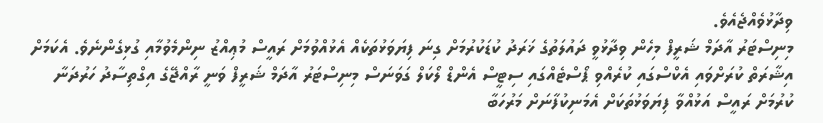ވިދާޅުވެއްޖެއެވެ.
މިނިސްޓަރު އާދަމް ޝަރީފް މިހެން ވިދާޅުވީ ދައުލަތުގެ ޚަރަދު ކުޑަކުރުމަށް ގިނަ ފިޔަވަޅުތަކެއް އެޅުއްވުމަށް ރައީސް މުޢިއްޒު ނިންމެވުމާއި ގުޅިގެންނެވެ. އެކަމަށް އިޝާރަތް ކުރަށްވައި އެކްސްގައި ކުރެއްވި ޕޯސްޓެއްގައި ސިޓީސް އެންޑް ލޯކަލް ގަވަނަސް މިނިސްޓަރު އާދަމް ޝަރީފް ވަނީ ރާއްޖޭގެ އިގްތިސާދު ހަރުދަނާ ކުރުމަށް ރައީސް އަޅުއްވާ ފިޔަވަޅުތަކަށް އެމަނިކުފާނަށް މަރުހަބާ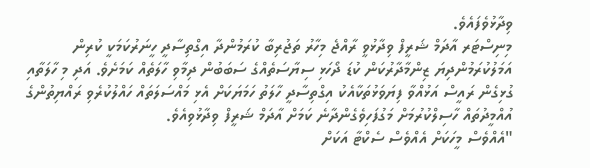ވިދާޅުވެފައެވެ.
މިނިސްޓަރ އާދަމް ޝަރީފް ވިދާޅުވީ ރާއްޖެ މިހާރު ތަޖުރިބާ ކުރަމުންދާ އިގްތިސާދީ ހީނަރުކަމަކީ ކުރިން އަމަލުކުރަމުންދިޔަ ޒިންމާދާރުކަން ކުޑަ ދޯހަޅި ސިޔާސަތެއްގެ ސަބަބުން ދިމާވި ހާލަތެއް ކަމަށެވެ. އަދި މި ހާލަތާއި ގުޅިގެން ރައީސް އަޅުއްވާ ފިޔަވަޅުތަކާއެކު އިގްތިސާދީ ހާލަތު ހަމަޔަކަށް އެޅި މައްސަލަތައް ހައްލުކުރެވި ރައްޔިތުންގެ އުއްމީދުތައް ހާސިލްކުރުމަށް މަގުފަހިވެގެންދާނެ ކަމަށް އާދަމް ޝަރީފް ވިދާޅުވިއެވެ.
"އެއްވެސް މީހަކަށް އެއްވެސް ސެކްޓާ އަކަށް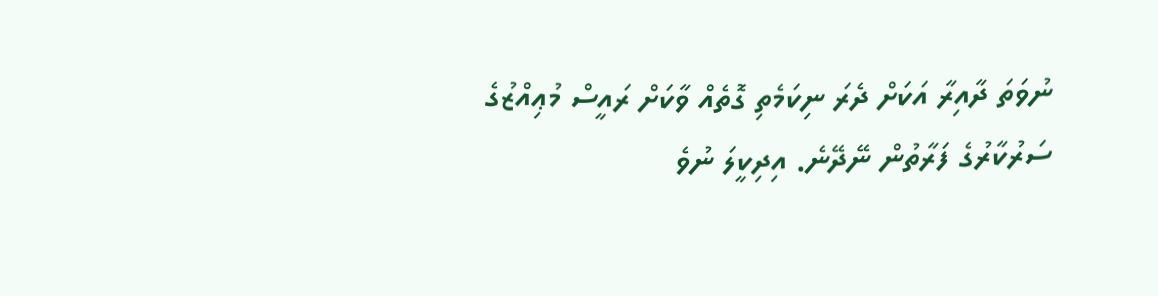ނުވަތަ ދާއިރާ އަކަށް ދެރަ ނިކަމެތި ގޮތެއް ވާކަށް ރައީސް މުޢިއްޒުގެ ސަރުކާރުގެ ފަރާތުން ނޭދޭނެ. އިދިކީލަ ނުވެ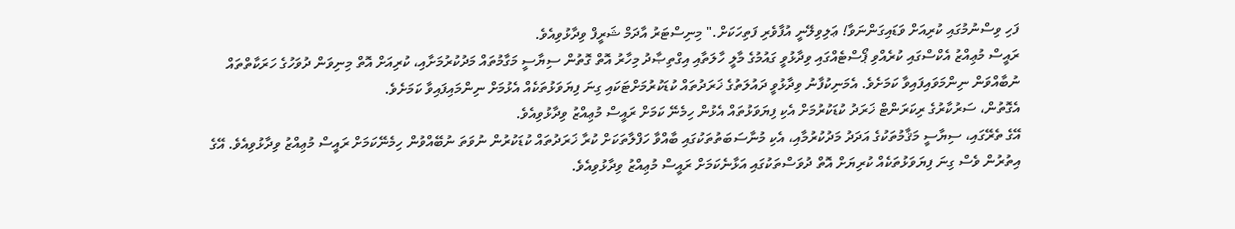ފަހި ވިސްނުމުގައި ކުރިއަށް ވަޑައިގަންނަވާ! ޢަލިވިލޭނީ އުފާވެރި ފަތިހަކަށް." މިނިސްޓަރު އާދަމް ޝަރީފް ވިދާޅުވިއެވެ.
ރައީސް މުޢިއްޒު އެކްސްގައި ކުރެއްވި ޕޯސްޓެއްގައި ވިދާޅުވީ ގައުމުގެ މާލީ ހާލަތާއި އިގްތިޞާދު މިހާރު އޮތް ގޮތުން ސިޔާސީ މަގާމުތައް މަދުކުރުމަށާއި، ކުރިއަށް އޮތް މިނިވަން ދުވަހުގެ ހަރަކާތްތައް ނުބާއްވަން ނިންމަވައިފައިވާ ކަމަށެވެ. އެމަނިކުފާނު ވިދާޅުވީ ދައުލަތުގެ ޚަރަދުތައް ކުޑަކުރުމަށްޓަކައި ގިނަ ފިޔަވަޅުތަކެއް އެޅުމަށް ނިންމައިފައިވާ ކަމަށެވެ.
އެގޮތުން، ސަރުކާރުގެ ރިކަރަންޓް ޚަރަދު ކުޑަކުރުމަށް އެކި ފިޔަވަޅުތައް އެޅުން ހިމެނޭ ކަމަށް ރައީސް މުޢިއްޒު ވިދާޅުވިއެވެ.
އޭގެ ތެރޭގައި، ސިޔާސީ މަޤާމުތަކުގެ އަދަދު މަދުކުރުމާއި، އެކި މުނާސަބަތުތަކުގައި ބާއްވާ ހަފްލާތަކަށް ކުރާ ޚަރަދުތައް ކުޑަކުރުން ނުވަތަ ނުބޭއްވުން ހިމެނޭކަމަށް ރައީސް މުޢިއްޒު ވިދާޅުވިއެވެ. އޭގެ އިތުރުން ވެސް ގިނަ ފިޔަވަޅުތަކެއް ކުރިޔަށް އޮތް ދުވަސްތަކުގައި އަޅާނެކަމަށް ރައީސް މުޢިއްޒު ވިދާޅުވިއެވެ.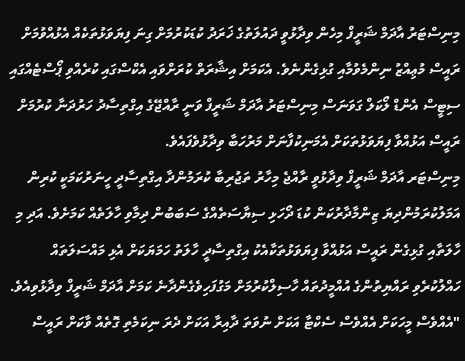މިނިސްޓަރު އާދަމް ޝަރީފް މިހެން ވިދާޅުވީ ދައުލަތުގެ ޚަރަދު ކުޑަކުރުމަށް ގިނަ ފިޔަވަޅުތަކެއް އެޅުއްވުމަށް ރައީސް މުޢިއްޒު ނިންމެވުމާއި ގުޅިގެންނެވެ. އެކަމަށް އިޝާރަތް ކުރަށްވައި އެކްސްގައި ކުރެއްވި ޕޯސްޓެއްގައި ސިޓީސް އެންޑް ލޯކަލް ގަވަނަސް މިނިސްޓަރު އާދަމް ޝަރީފް ވަނީ ރާއްޖޭގެ އިގްތިސާދު ހަރުދަނާ ކުރުމަށް ރައީސް އަޅުއްވާ ފިޔަވަޅުތަކަށް އެމަނިކުފާނަށް މަރުހަބާ ވިދާޅުވެފައެވެ.
މިނިސްޓަރ އާދަމް ޝަރީފް ވިދާޅުވީ ރާއްޖެ މިހާރު ތަޖުރިބާ ކުރަމުންދާ އިގްތިސާދީ ހީނަރުކަމަކީ ކުރިން އަމަލުކުރަމުންދިޔަ ޒިންމާދާރުކަން ކުޑަ ދޯހަޅި ސިޔާސަތެއްގެ ސަބަބުން ދިމާވި ހާލަތެއް ކަމަށެވެ. އަދި މި ހާލަތާއި ގުޅިގެން ރައީސް އަޅުއްވާ ފިޔަވަޅުތަކާއެކު އިގްތިސާދީ ހާލަތު ހަމަޔަކަށް އެޅި މައްސަލަތައް ހައްލުކުރެވި ރައްޔިތުންގެ އުއްމީދުތައް ހާސިލްކުރުމަށް މަގުފަހިވެގެންދާނެ ކަމަށް އާދަމް ޝަރީފް ވިދާޅުވިއެވެ.
"އެއްވެސް މީހަކަށް އެއްވެސް ސެކްޓާ އަކަށް ނުވަތަ ދާއިރާ އަކަށް ދެރަ ނިކަމެތި ގޮތެއް ވާކަށް ރައީސް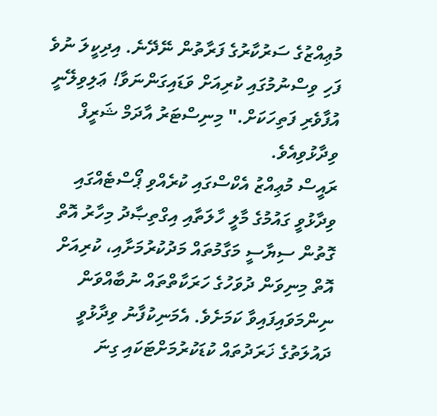މުޢިއްޒުގެ ސަރުކާރުގެ ފަރާތުން ނޭދޭނެ. އިދިކީލަ ނުވެ ފަހި ވިސްނުމުގައި ކުރިއަށް ވަޑައިގަންނަވާ! ޢަލިވިލޭނީ އުފާވެރި ފަތިހަކަށް." މިނިސްޓަރު އާދަމް ޝަރީފް ވިދާޅުވިއެވެ.
ރައީސް މުޢިއްޒު އެކްސްގައި ކުރެއްވި ޕޯސްޓެއްގައި ވިދާޅުވީ ގައުމުގެ މާލީ ހާލަތާއި އިގްތިޞާދު މިހާރު އޮތް ގޮތުން ސިޔާސީ މަގާމުތައް މަދުކުރުމަށާއި، ކުރިއަށް އޮތް މިނިވަން ދުވަހުގެ ހަރަކާތްތައް ނުބާއްވަން ނިންމަވައިފައިވާ ކަމަށެވެ. އެމަނިކުފާނު ވިދާޅުވީ ދައުލަތުގެ ޚަރަދުތައް ކުޑަކުރުމަށްޓަކައި ގިނަ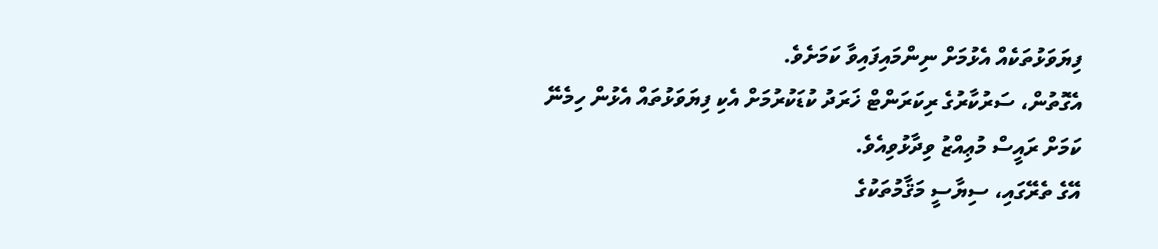ފިޔަވަޅުތަކެއް އެޅުމަށް ނިންމައިފައިވާ ކަމަށެވެ.
އެގޮތުން، ސަރުކާރުގެ ރިކަރަންޓް ޚަރަދު ކުޑަކުރުމަށް އެކި ފިޔަވަޅުތައް އެޅުން ހިމެނޭ ކަމަށް ރައީސް މުޢިއްޒު ވިދާޅުވިއެވެ.
އޭގެ ތެރޭގައި، ސިޔާސީ މަޤާމުތަކުގެ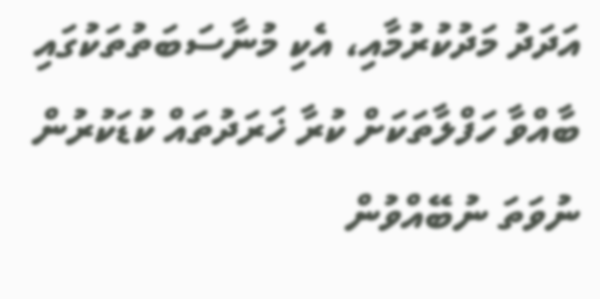އަދަދު މަދުކުރުމާއި، އެކި މުނާސަބަތުތަކުގައި ބާއްވާ ހަފްލާތަކަށް ކުރާ ޚަރަދުތައް ކުޑަކުރުން ނުވަތަ ނުބޭއްވުން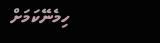ހިމެނޭކަމަށް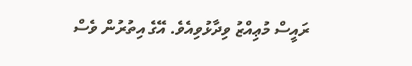ރައީސް މުޢިއްޒު ވިދާޅުވިއެވެ. އޭގެ އިތުރުން ވެސް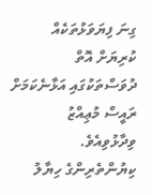ގިނަ ފިޔަވަޅުތަކެއް ކުރިޔަށް އޮތް ދުވަސްތަކުގައި އަޅާނެކަމަށް ރައީސް މުޢިއްޒު ވިދާޅުވިއެވެ.
ކިޔުންތެރިންގެ ހިޔާލު